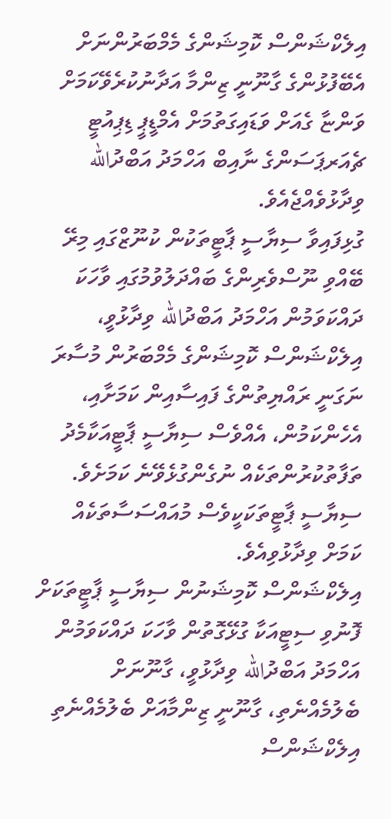އިލެކްޝަންސް ކޮމިޝަންގެ މެމްބަރުންނަށް އެބޭފުޅުންގެ ގާނޫނީ ޒިންމާ އަދާނުކުރެވޭކަމަށް ވަންޏާ ގެއަށް ވަޑައިގަތުމަށް އެމްޑީޕީ ޑިޕިއުޓީ ޗެއަރޕަސަންގެ ނާއިބް އަހްމަދު އަބްދުالله ވިދާޅުވެއްޖެއެވެ.
ގުޅިފައިވާ ސިޔާސީ ޕާޓީތަކުން ކުނޫޒްގައި މިރޭ ބޭއްވި ނޫސްވެރިންގެ ބައްދަލުވުމުގައި ވާހަކަ ދައްކަވަމުން އަހްމަދު އަބްދުالله ވިދާޅުވީ، އިލެކްޝަންސް ކޮމިޝަންގެ މެމްބަރުން މުސާރަ ނަގަނީ ރައްޔިތުންގެ ފައިސާއިން ކަމަށާއި، އެހެންކަމުން، އެއްވެސް ސިޔާސީ ޕާޓީއަކާމެދު ތަފާތުކުރުންތަކެއް ނުގެންގުޅެވޭނެ ކަމަށެވެ. ސިޔާސީ ޕާޓީތަކަކީވެސް މުއައްސަސާތަކެއް ކަމަށް ވިދާޅުވިއެވެ.
އިލެކްޝަންސް ކޮމިޝަނުން ސިޔާސީ ޕާޓީތަކަށް ފޮނުވި ސިޓީއަކާ ގުޅޭގޮތުން ވާހަކަ ދައްކަވަމުން އަހްމަދު އަބްދުالله ވިދާޅުވީ، ގާނޫނަށް ބެލުމެއްނެތި، ގާނޫނީ ޒިންމާއަށް ބެލުމެއްނެތި އިލެކްޝަންސް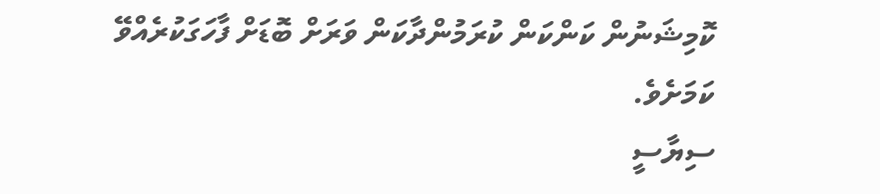ކޮމިޝަނުން ކަންކަން ކުރަމުންދާކަން ވަރަށް ބޮޑަށް ފާހަގަކުރެއްވޭ ކަމަށެވެ.
ސިޔާސީ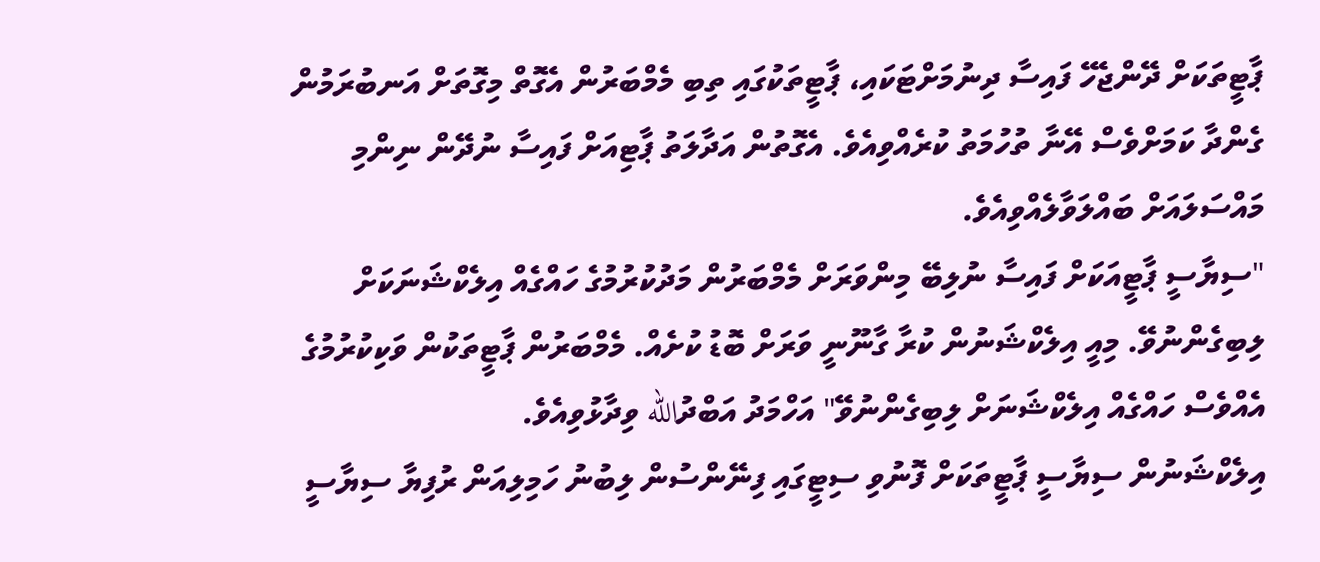ޕާޓީތަކަށް ދޭންޖެހޭ ފައިސާ ދިނުމަށްޓަކައި، ޕާޓީތަކުގައި ތިބި މެމްބަރުން އެގޮތް މިގޮތަށް އަނބުރަމުން ގެންދާ ކަމަށްވެސް އޭނާ ތުހުމަތު ކުރެއްވިއެވެ. އެގޮތުން އަދާލަތު ޕާޓިއަށް ފައިސާ ނުދޭން ނިންމި މައްސަލައަށް ބައްލަވާލެއްވިއެވެ.
"ސިޔާސީ ޕާޓީއަކަށް ފައިސާ ނުލިބޭ މިންވަރަށް މެމްބަރުން މަދުކުރުމުގެ ހައްގެއް އިލެކްޝަނަކަށް ލިބިގެންނުވޭ. މިއީ އިލެކްޝަނުން ކުރާ ގާނޫނީ ވަރަށް ބޮޑު ކުށެއް. މެމްބަރުން ޕާޓީތަކުން ވަކިކުރުމުގެ އެއްވެސް ހައްގެއް އިލެކްޝަނަށް ލިބިގެންނުވޭ" އަހްމަދު އަބްދުالله ވިދާޅުވިއެވެ.
އިލެކްޝަނުން ސިޔާސީ ޕާޓީތަކަށް ފޮނުވި ސިޓީގައި ފިނޭންސުން ލިބުނު ހަމިލިއަން ރުފިޔާ ސިޔާސީ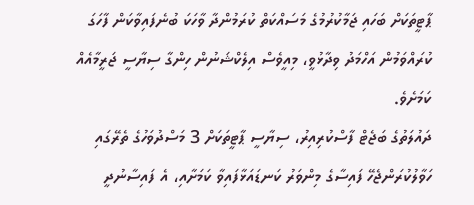ޕާޓީތަކަށް ބަހައި ޖަމާކުރުމުގެ މަސައްކަތް ކުރަމުންދާ ވާހަކަ ބުނެފައިވާކަން ފާހަގަ ކުރައްވަމުން އަހްމަދު ވިދާޅުވީ، މިއީވެސް އިލެކްޝަނުން ހިންގާ ސިޔާސީ ޖަރީމާއެއް ކަމަށެވެ.
ދައުލަތުގެ ބަޖެޓް ފާސްކުރިއިރު، ސިޔާސީ ޕާޓީތަކަށް 3 މަސްދުވަހުގެ ތެރޭގައި ހަވާލުކުރަންޖެހޭ ފައިސާގެ މިންވަރު ކަނޑައަޅާފައިވާ ކަމަށާއި، އެ ފައިސާނުދީ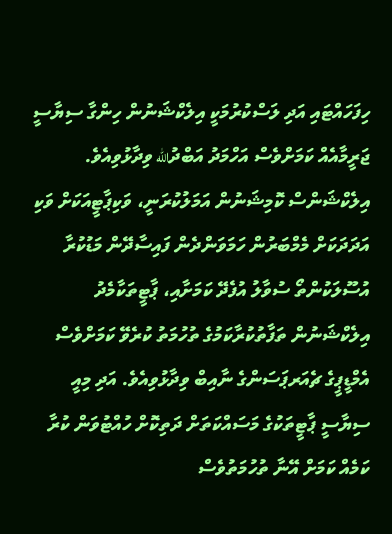ހިފަހައްޓައި އަދި ލަސްކުރުމަކީ އިލެކްޝަނުން ހިންގާ ސިޔާސީ ޖަރީމާއެއް ކަމަށްވެސް އަހްމަދު އަބްދުالله ވިދާޅުވިއެވެ.
އިލެކްޝަންސް ކޮމިޝަނުން އަމަލުކުރަނީ، ވަކިޕާޓީއަކަށް ވަކި އަދަދަކަށް މެމްބަރުން ހަމަވަންދެން ފައިސާދޭން މަޑުކުރާ އުސޫލަކުންތޯ ސުވާލު އުފެދޭ ކަމަށާއި، ޕާޓީތަކާމެދު އިލެކްޝަނުން ތަފާތުކުރާކަމުގެ ތުހުމަތު ކުރެވޭ ކަމަށްވެސް އެމްޑީޕީގެ ޗެއަރޕަސަންގެ ނާއިބް ވިދާޅުވިއެވެ. އަދި މިއީ ސިޔާސީ ޕާޓީތަކުގެ މަސައްކަތަށް ދަތިކޮށް ހުއްޓުވަން ކުރާ ކަމެއް ކަމަށް އޭނާ ތުހުމަތުވެސް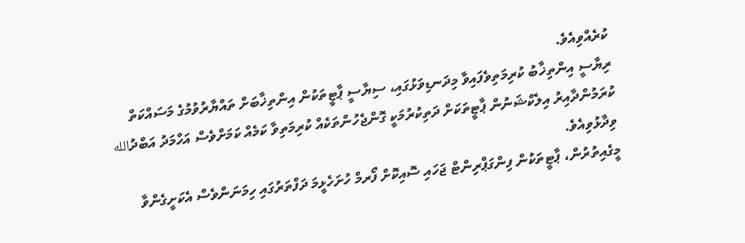ކުރެއްވިއެވެ.
ރިޔާސީ އިންތިޚާބު ކުރިމަތިވެފައިވާ މިދަނޑިވަޅުގައި، ސިޔާސީ ޕާޓީތަކުން އިންތިޚާބަށް ތައްޔާރުވުމުގެ މަސައްކަތް ކުރަމުންދާއިރު އިލެކްޝަނުން ޕާޓީތަކަށް ދަތިކުރުމަކީ ގޮންޖެހުންތަކެއް ކުރިމަތިވާ ކަމެއް ކަމަށްވެސް އަހްމަދު އަބްދުالله ވިދާޅުވިއެވެ.
މީގެއިތުރުން، ޕާޓީތަކުން ފިންގަޕްރިންޓް ޖަހައި ސޮއިކޮށް ފޯރމް ހުށަހެޅީމަ ދަފްތަރުގައި ހިމަނަންވެސް އެކަށީގެންވާ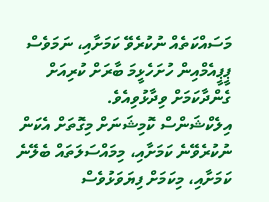މަސައްކަތެއް ނުކުރެވޭ ކަމަށާއި، ނަމަވެސް ޕީޕީއެމްއިން ހުށަހެޅީމަ ބާރަށް ކުރިއަށް ގެންދާކަމަށް ވިދާޅުވިއެވެ.
އިލެކްޝަންސް ކޮމިޝަނަށް މިގޮތަށް އެކަން ނުކުރެވޭނެ ކަމަށާއި، މިމައްސަލަތައް ބެލޭނެ ކަމަށާއި، މިކަމަށް ފިޔަވަޅުވެސް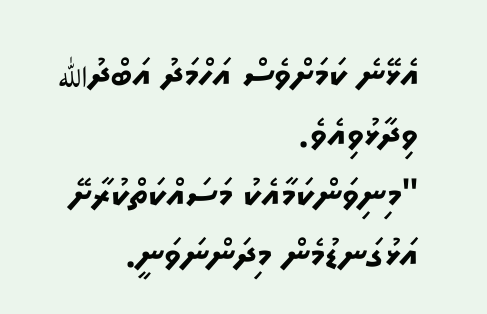އެޅޭނެ ކަމަށްވެސް އަހްމަދު އަބްދުالله ވިދާޅުވިއެވެ.
"މިނިވަންކަމާއެކު މަސައްކަތްކުރާށޭ އަޅުގަނޑުމެން މިދަންނަވަނީ.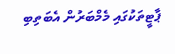ޕާޓީތަކުގައި މެމްބަރުން އެބަތިބި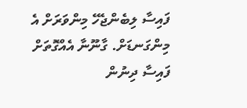ފައިސާ ލިބެންޖެހޭ މިންވަރަށް އެ މިންގަނޑަށް. ގާނޫނާ އެއްގޮތަށް ފައިސާ ދިނުން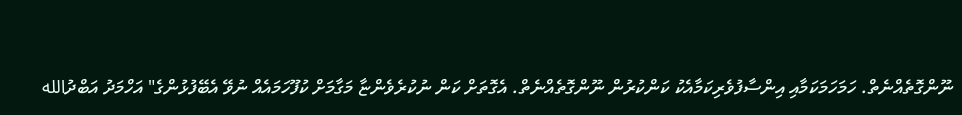ނޫންގޮތެއްނެތް. ހަމަހަމަކަމާއި އިންސާފުވެރިކަމާއެކު ކަންކުރުން ނޫންގޮތެއްނެތް. އެގޮތަށް ކަން ނުކުރެވެންޏާ މަގާމަށް ކުފޫހަމައެއް ނުވޭ އެބޭފުޅުންގެ" އަހްމަދު އަބްދުالله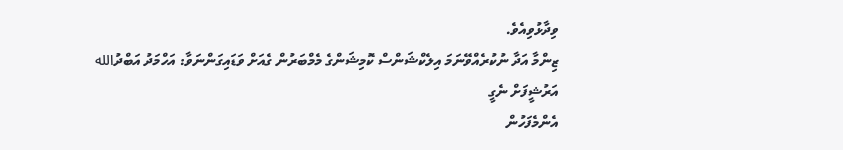ވިދާޅުވިއެވެ.
ޒިންމާ އަދާ ނުކުރެއްވޭނަމަ އިލެކްޝަންސް ކޮމިޝަންގެ މެމްބަރުން ގެއަށް ވަޑައިގަންނަވާ: އަހްމަދު އަބްދުالله
އަރުޝީފަށް ނެގީ
އެންމެފަހުން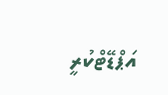އަޕްޑޭޓްކުރީ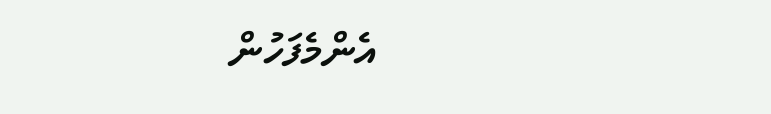އެންމެފަހުން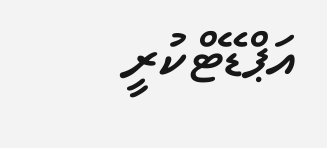އަޕްޑޭޓްކުރީ